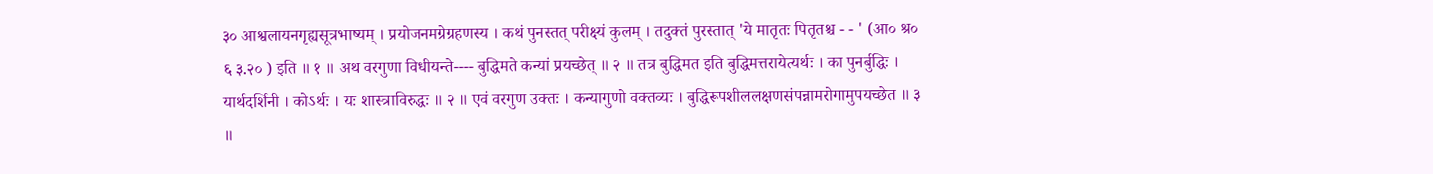३० आश्वलायनगृह्यसूत्रभाष्यम् । प्रयोजनमग्रेग्रहणस्य । कथं पुनस्तत् परीक्ष्यं कुलम् । तदुक्तं पुरस्तात् 'ये मातृतः पितृतश्च - - ' (आ० श्र० ६ ३.२० ) इति ॥ १ ॥ अथ वरगुणा विधीयन्ते---- बुद्धिमते कन्यां प्रयच्छेत् ॥ २ ॥ तत्र बुद्धिमत इति बुद्धिमत्तरायेत्यर्थः । का पुनर्बुद्धिः । यार्थदर्शिनी । कोऽर्थः । यः शास्त्राविरुद्धः ॥ २ ॥ एवं वरगुण उक्तः । कन्यागुणो वक्तव्यः । बुद्धिरूपशीललक्षणसंपन्नामरोगामुपयच्छेत ॥ ३ ॥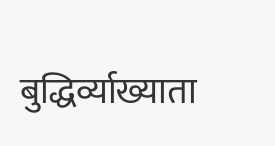बुद्धिर्व्याख्याता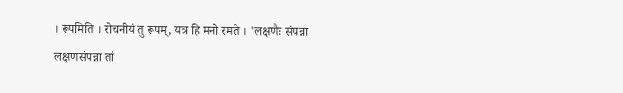। रूपमिति । रोचनीयं तु रूपम्, यत्र हि मनो रमते । 'लक्षणैः संपन्ना लक्षणसंपन्ना तां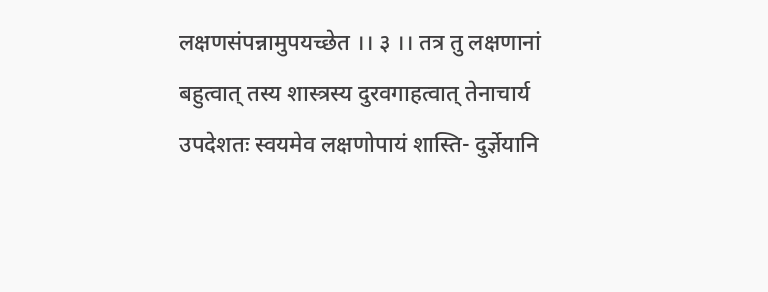लक्षणसंपन्नामुपयच्छेत ।। ३ ।। तत्र तु लक्षणानां बहुत्वात् तस्य शास्त्रस्य दुरवगाहत्वात् तेनाचार्य उपदेशतः स्वयमेव लक्षणोपायं शास्ति- दुर्ज्ञेयानि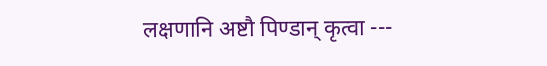लक्षणानि अष्टौ पिण्डान् कृत्वा ---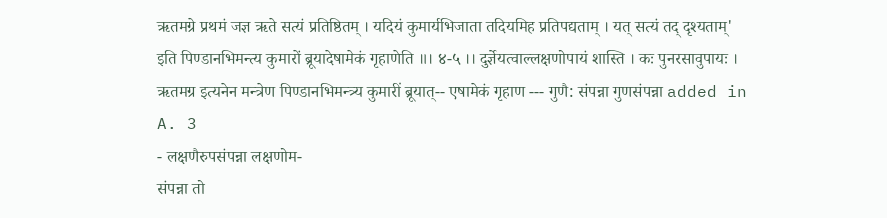ऋतमग्रे प्रथमं जज्ञ ऋते सत्यं प्रतिष्ठितम् । यदियं कुमार्यभिजाता तदियमिह प्रतिपद्यताम् । यत् सत्यं तद् दृश्यताम्' इति पिण्डानभिमन्त्य कुमारों ब्रूयादेषामेकं गृहाणेति ॥। ४-५ ।। दुर्ज्ञेयत्वाल्लक्षणोपायं शास्ति । कः पुनरसावुपायः । ऋतमग्र इत्यनेन मन्त्रेण पिण्डानभिमन्त्र्य कुमारीं ब्रूयात्-- एषामेकं गृहाण --- गुणै: संपन्ना गुणसंपन्ना added in A. 3
- लक्षणैरुपसंपन्ना लक्षणोम-
संपन्ना तो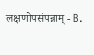लक्षणोपसंपन्नाम् - B.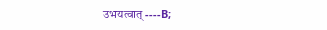उभयत्वात् ----B;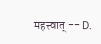महत्त्वात् -- D.